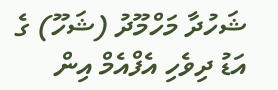ޝަހުދާ މަހްމޫދު (ޝަހޫ) ގެ އަޑު ދިވެހި އެފްއެމް އިން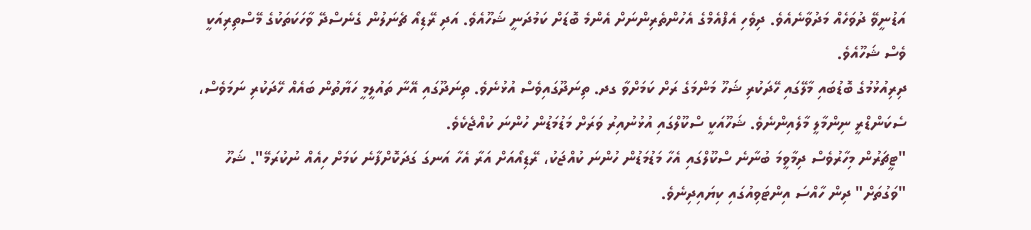އަޑުނީވޭ ދުވަހެއް މަދުވާނެއެވެ. ދިވެހި އެފްއެމްގެ އެހުންތެރިންނަށް އެންމެ ބޮޑަށް ކަމުދަނީ ޝަހޫއެވެ. އަދި ރޭޑިއޯ ޗެނަލުން ގެނެސްދޭ ވާހަކަތަކުގެ މޭސްތިރިއަކީ ވެސް ޝަހޫއެވެ.
ދިރިއުޅުމުގެ ބޮޑުބައި މާލޭގައި ހޭދަކުރި ޝަހޫ މަންމަގެ ރަށް ކަމަށްވާ ގދ. ތިނަދޫގައިވެސް އުޅުނެވެ. ތިނަދޫގައި އޭނާ ތައުލީމީ ހަޔާތުން ބައެއް ހޭދަކުރި ނަމަވެސް، ސެކަންޑްރީ ނިންމާލީ މާލެއިންނެވެ. ޝަހޫއަކީ ސްކޫލްގައި އުޅުނުއިރު ވަރަށް މަޑުމަޑުން ހުންނަ ކުއްޖެކެވެ.
"ޓީޗަރުން މިހާރުވެސް ދިމާވީމަ ބުނާނެ ސްކޫލްގައި އެހާ މަޑުމަޑުން ހުންނަ ކުއްޖަކު، ރޭޑިއޯއަށް އަރާ އެހާ އަނގަ ގަދަކޮށްފާނެ ކަމަށް ހިއެއް ނުކުރަމޭ". ޝަހޫ "ވަގުތަށް" ދިން ހާއްސަ އިންޓަވިއުގައި ކިޔައިދިނެވެ.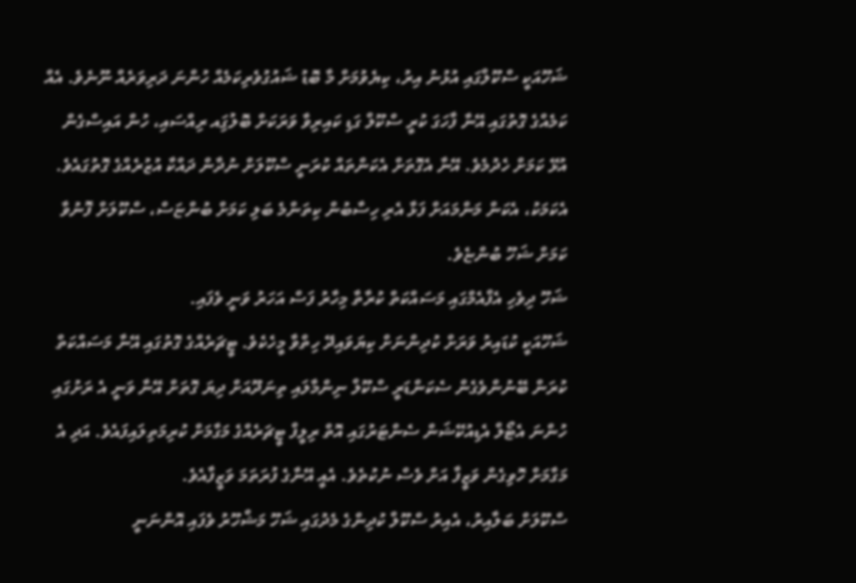ޝަހޫއަކީ ސްކޫލްގައި އުޅުނު އިރު، ކިޔެވުމަށް މާ ބޮޑު ޝައުގުވެރިކަމެއް ހުންނަ ދަރިވަރެއް ނޫނެވެ. އެއް ކަމެއްގެ ގޮތުގައި އޭނާ ފާހަގަ ކުރީ ސްކޫލް ގަޑި ކައިރިވާ ވަރަކަށް ބޮލުގަިއ ރިއްސައި، ހުން އައިސްގެން އުޅޭ ކަމަށް ހެދުމެވެ. އޭނާ އެގޮތަށް އެކަންތައް ކުރަނީ ސްކޫލަށް ނުދާން ދައްކާ އުޒުރެއްގެ ގޮތުގައެވެ. އެކަމަކު، އެކަން މަންމައަށް ފަޅާ އެރި ހިސާބުން ކިތަންމެ ބަލި ކަމަށް ބުންޏަސް، ސްކޫލަށް ފޮނުވާ ކަމަށް ޝަހޫ ބުންޏެވެ.
ޝަހޫ ދިވެހި އެފްއެމްގައި މަސައްކަތް ކުރާތާ މިހާރު ފަސް އަހަރު ވަނީ ވެފައި.
ޝަހޫއަކީ ކުޑައިރު ވަރަށް ކުދިންނަށް ކިޔަވައިދޭ ހިތްވާ މީހެކެވެ. ޓީޗަރެއްގެ ގޮތުގައި އޭނާ މަސައްކަތް ކުރަން ބޭނުންވެގެން ސެކަންޑަރީ ސްކޫލް ނިންމާލައި ތިނަދޫއަށް ދިޔަ ގޮތަށް އޭނާ ވަނީ އެ ރަށުގައި ހުންނަ އެޓޯލް އެޑިއުކޭޝަން ސެންޓަރުގައި އޮތް ރިލީފް ޓީޗަރެއްގެ މަގާމަށް ކުރިމަތިލައިފައެވެ. އަދި އެ މަގާމަށް ހޮވިގެން ވަޒީފާ އަށް ވެސް ނުކުތެވެ. އެއީ އޭނާގެ ފުރަތަމަ ވަޒީފާއެވެ.
ސްކޫލަށް ބަލާއިރު، އެއިރު ސްކޫލް ކުދިންގެ މެދުގައި ޝަހޫ މަޝްހޫރު ވެފައި އޮންނަނީ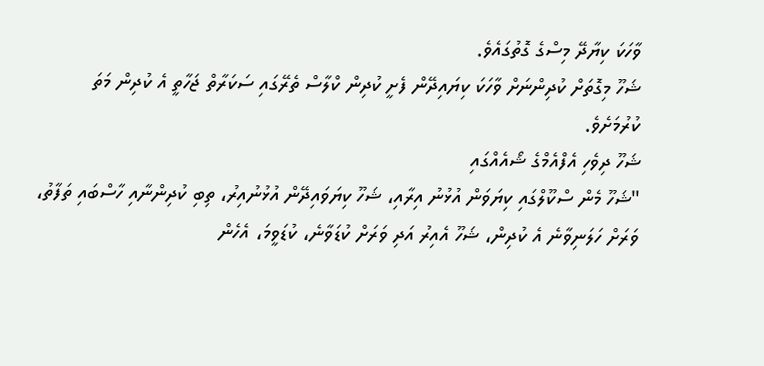ވާހަކަ ކިޔާދޭ މިސްގެ ގޮތުގައެވެ.
ޝަހޫ މިގޮތަށް ކުދިންނަށް ވާހަކަ ކިޔައިދޭން ފެށީ ކުދިން ކްލާސް ތެރޭގައި ސަކަރާތް ޖަހާތީ އެ ކުދިން މަތަ ކުރުމަށެވެ.
ޝަހޫ ދިވެހި އެފްއެމްގެ ޝޯއެއްގައި
"ޝަހޫ މެން ސްކޫލްގައި ކިޔަވަން އުޅުނު އިރާއި، ޝަހޫ ކިޔަވައިދޭން އުޅުނުއިރު، ތިބި ކުދިންނާއި ހާސްބައި ތަފާތު، ވަރަށް ހަލަނިވާނެ އެ ކުދިން، ޝަހޫ އެއިރު އަދި ވަރަށް ކުޑަވާނެ، ކުޑަވީމަ، އެހެން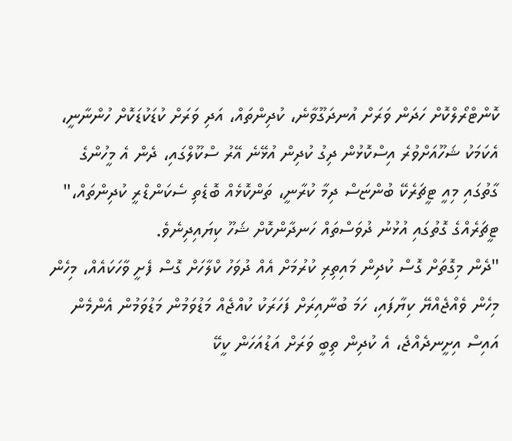ކޮންޓްރޯލްކޮށް ހަދަން ވަރަށް އުނދަގޫވާނެ، ކުދިންތައް، އަދި ވަރަށް ކުޑަކުޑަކޮށް ހުންނާނީ، އެކަމަކު ޝަހޫއަށްވުރެ އިސްކޮޅުން ދިގު ކުދިން އުޅޭނެ އޭރު ސްކޫލްގައި، ދެން އެ މީހުންގެ ގާތުގައި މިއީ ޓީޗަރެކޭ ބުންޏަސް ދިމާ ކުރާނީ، ތަންކޮޅެއް ބޮޑެތި ސެކަންޑްރީ ކުދިންތައް،" ޓީޗަރެއްގެ ގޮތުގައި އުޅުނު ދުވަސްތައް ހަނދާންކޮށް ޝަހޫ ކިޔައިދިނެވެ.
"ދެން މިގޮތަށް ގޮސް ކުދިން މައިތިރި ކުރުމަށް އެއް ދުވަހު ކްލާހަށް ގޮސް ފެށީ ވާހަކައެއް، މިހެން މިހެން ވެއްޖެއްޔޭ ކިޔާފައި، ހަމަ ބުނާއިރަށް ފަހަރަކު ކުއްޖެއް މަޑުވަމުން މަޑުވަމުން އެންމެން އައިސް އިށީނދެއްޖެ، އެ ކުދިން ތިބީ ވަރަށް އަޑުއަހަން ކީކޭ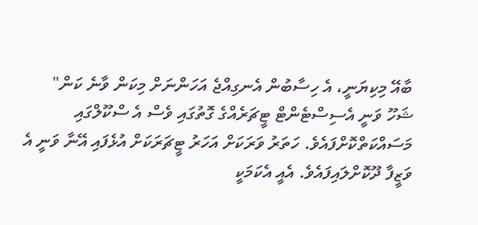ބާއޭ މިކިޔަނީ، އެ ހިސާބުން އެނގިއްޖެ އަހަންނަށް މިކަން ވާނެ ކަން"
ޝަހޫ ވަނީ އެސިސްޓެންޓް ޓީޗަރެއްގެ ގޮތުގައި ވެސް އެ ސްކޫލްގައި މަސައްކަތްކޮށްފައެވެ. ހަތަރު ވަރަކަށް އަހަރު ޓީޗަރަކަށް އުޅެފައި އޭނާ ވަނީ އެ ވަޒީފާ ދޫކޮށްލައިފައެވެ. އެއީ އެކަމަކީ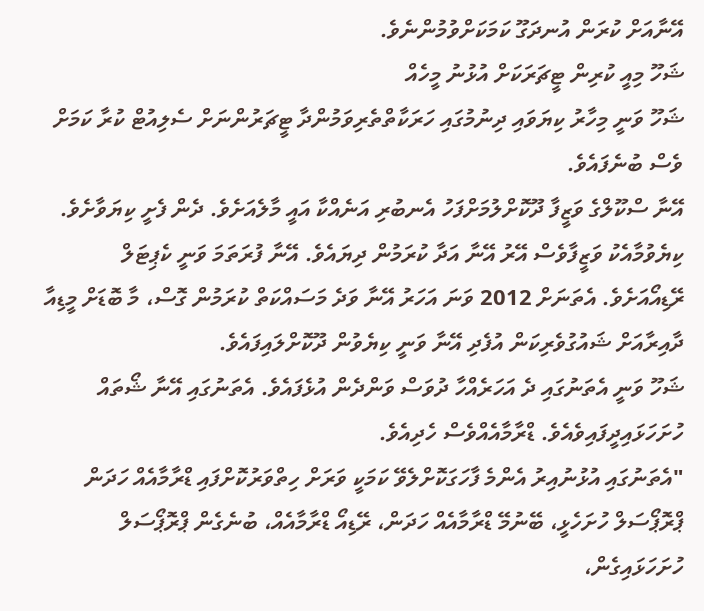އޭނާއަށް ކުރަން އުނދަގޫ ކަމަކަށްވުމުންނެވެ.
ޝަހޫ މިއީ ކުރިން ޓީޗަރަކަށް އުޅުނު މީހެއް
ޝަހޫ ވަނީ މިހާރު ކިޔަވައި ދިނުމުގައި ހަރަކާތްތެރިވަމުންދާ ޓީޗަރުންނަށް ސެލިއުޓް ކުރާ ކަމަށް ވެސް ބުނެފައެވެ.
އޭނާ ސްކޫލްގެ ވަޒީފާ ދޫކޮށްލުމަށްފަހު އެނބުރި އަނެއްކާ އައީ މާލެއަށެވެ. ދެން ފެށީ ކިޔަވާށެވެ. ކިޔެވުމާއެކު ވަޒީފާވެސް އޭރު އޭނާ އަދާ ކުރަމުން ދިޔައެވެ. އޭނާ ފުރަތަމަ ވަނީ ކެޕިޓަލް ރޭޑިއޯއަށެވެ. އެތަނަށް 2012 ވަނަ އަހަރު އޭނާ ވަދެ މަސައްކަތް ކުރަމުން ގޮސް، މާ ބޮޑަށް މީޑިއާ ދާއިރާއަށް ޝައުގުވެރިކަން އުފެދި އޭނާ ވަނީ ކިޔެވުން ދޫކޮށްލައިފައެވެ.
ޝަހޫ ވަނީ އެތަނުގައި ދެ އަހަރެއްހާ ދުވަސް ވަންދެން އުޅެފައެވެ. އެތަނުގައި އޭނާ ޝޯތައް ހުށަހަޅައިދީފައިވެއެވެ. ޑްރާމާއެއްވެސް ހެދިއެވެ.
"އެތަނުގައި އުޅުނުއިރު އެންމެ ފާހަގަކޮށްލެވޭ ކަމަކީ ވަރަށް ހިތްވަރުކޮށްފައި ޑްރާމާއެއް ހަދަން ޕްރޮޕޯސަލް ހުށަހެޅީ، ބޭނުމޭ ޑްރާމާއެއް ހަދަން، ރޭޑިއޯ ޑްރާމާއެއް، ބުނެގެން ޕްރޮޕޯސަލް ހުށަހަޅައިގެން،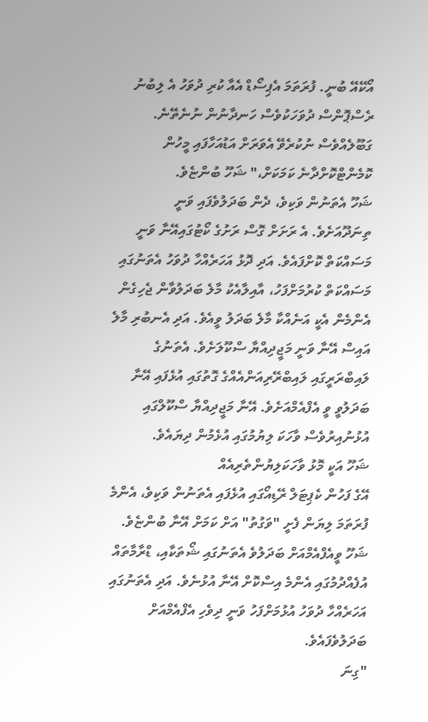އޯކޭއޭ ބުނީ. ފުރަތަމަ އެޕިސޯޑް އެއާ ކުރި ދުވަހު އެ ލިބުނު ރެސްޕޮންސް ދުވަހަކުވެސް ހަނދާނުން ނުނެތޭނެ. ގަބޫލެއްވެސް ނުކުރެވޭ އެވަރަށް އަޑުއަހާފައި މީހުން ކޮމެންޓްކޮށްދާނެ ކަމަކަށް،" ޝަހޫ ބުންޏެވެ.
ޝަހޫ އެތަނުން ވަކިވެ، ދެން ބަދަލުވެފައި ވަނީ ތިނަދޫއަށެވެ. އެ ރަށަށް ގޮސް ރަށުގެ ކޯޓުގައިއޭނާ ވަނީ މަސައްކަތް ކޮށްފައެވެ. އަދި ދޮޅު އަހަރެއްހާ ދުވަހު އެތަނުގައި މަސައްކަތް ކުރުމަށްފަހު، އާއިލާއެކު މާލެ ބަދަލުވާން ޖެހިގެން އެންމެން އެކީ އަނެއްކާ މާލެ ބަދަލު ވީއެވެ. އަދި އެނބުރި މާލެ އައިސް އޭނާ ވަނީ މަޖީދިއްޔާ ސްކޫލަށެވެ. އެތަނުގެ ލައިބްރަރީގައި ލައިބްރޭރިއަންއެއްގެ ގޮތުގައި އުޅެފައި އޭނާ ބަދަލުވީ ވީ އެފްއެމްއަށެވެ. އޭނާ މަޖީދިއްޔާ ސްކޫލްގައި އުޅުނުއިރުވެސް ވާހަކަ ލިޔުމުގައި އުޅެމުން ދިޔައެވެ.
ޝަހޫ އަކީ މޮޅު ވާހަކަލިޔުންތެރިއެއް
އޭގެ ފަހުން ކެޕިޓަލް ރޭޑިއޯގައި އުޅެފައި އެތަނުން ވަކިވެ، އެންމެ ފުރަތަމަ ލިޔަން ފެށީ "ވަގުތު" އަށް ކަމަށް އޭނާ ބުންޏެވެ.
ޝަހޫ ވީއެފްއެމްއަށް ބަދަލުވެ އެތަނުގައި ޝޯތަކާއި، ޑްރާމާތައް އުފެއްދުމުގައި އެންމެ އިސްކޮށް އޭނާ އުޅުނެވެ. އަދި އެތަނުގައި އަހަރެއްހާ ދުވަހު އުޅުމަށްފަހު ވަނީ ދިވެހި އެފްއެމްއަށް ބަދަލުވެފައެވެ.
"ގިނަ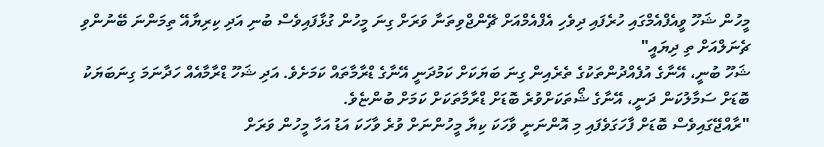މީހުން ޝަހޫ ވީއެފްއެމްގައި ހުރެފައި ދިވެހި އެފްއެމްއަށް ޗޭންޖްވިތަނާ ވަރަށް ގިނަ މީހުން ގުޅާފައިވެސް ބުނި އަދި ކިރިޔާއޭ ތިމަންނަ ބޭނުންވި ޗެނަލްއަށް ތި ދިޔައީ"
ޝަހޫ ބުނީ، އޭނާގެ އުފެއްދުންތަކުގެ ތެރެއިން ގިނަ ބަޔަކަށް ކަމުދަނީ އޭނާގެ ޑްރާމާތައް ކަމަށެވެ. އަދި ޝަހޫ ޑްރާމާއެއް ހަދާނަމަ ގިނަބަޔަކު ބޮޑަށް ސަމާލުކަން ދަނީ، އޭނާގެ ޝޯތަކަށްވުރެ ބޮޑަށް ޑްރާމާތަކަށް ކަމަށް ބުންޏެވެ.
"ރާއްޖޭގައިވެސް ބޮޑަށް ފާހަގަވެފައި މި އޮންނަނީ ވާހަކަ ކިޔާ މީހުންނަށް ވުރެ ވާހަކަ އަޑު އަހާ މީހުން ވަރަށް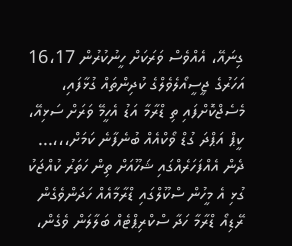ގިނައޭ، އެއްވެސް ވަރަކަށް ހީނުކުރުން 16،17 އަހަރުގެ ޖީސީއޯލެވެލްގެ ކުދިންތައް ގުޅާފައި، މެސެޖްކޮށްފައި ތި ޑްރާމާ އަޑު އެހީމޭ ވަރަށް ސަޅިއޭ، ކީޕް އަޕްދަ ގުޑް ވޯކްއެއް ބުނެފާނެ ކަމަށް،،،... ދެން އެއްފަހަރެއްގައި ޝަހޫއަށް ތިން ހަތަރު ކުއްޖަކު ގުޅި އެ މީހުން ސްކޫލްގައި ޑްރާމާއެއް ހަދަންވެގެން ރޭޑިއޯ ޑްރާމާ ހަދާ ސްކްރިޕްޓެއް ބަލާލަން ވެގެން،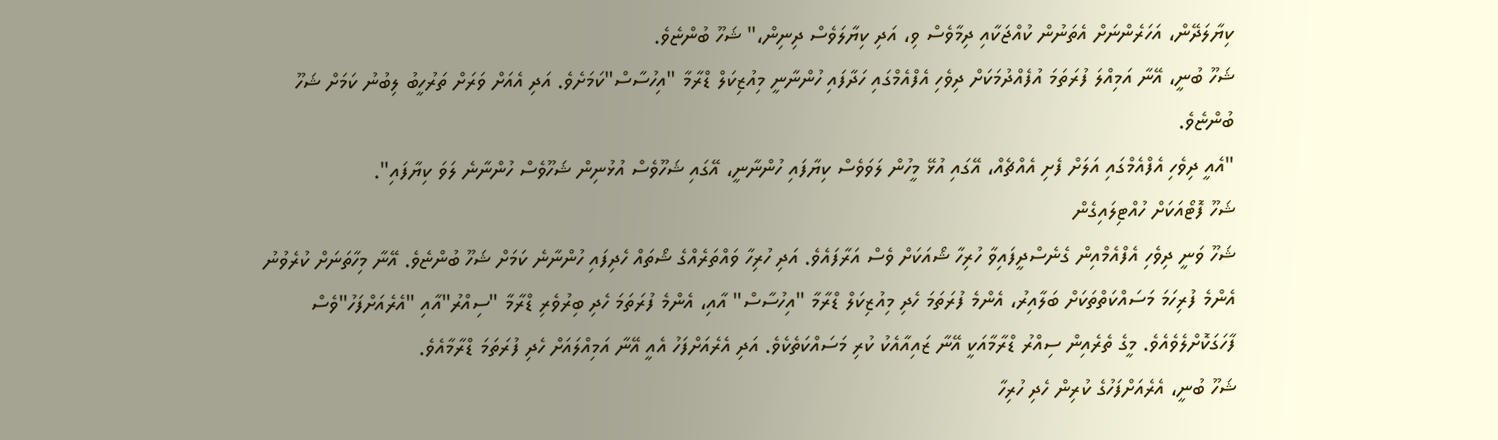ކިޔާލަދޭން، އަހަރެންނަށް އެތަނުން ކުއްޖަކާއި ދިމާވެސް ވި، އަދި ކިޔާލަވެސް ދިނިން،" ޝަހޫ ބުންޏެވެ.
ޝަހޫ ބުނީ، އޭނާ އަމިއްލަ ފުރަތަމަ އުފެއްދުމަކަށް ދިވެހި އެފްއެމްގައި ހަދާފައި ހުންނާނީ މިއުޒިކަލް ޑްރާމާ "އިހުސާސް"ކަމަށެވެ. އަދި އެއަށް ވަރަށް ތަރުހީބު ލިބުނު ކަމަށް ޝަހޫ ބުންޏެވެ.
"އެއީ ދިވެހި އެފްއެމްގައި އަލަށް ފެށި އެއްޗެއް، އޭގައި އުޅޭ މީހުން ލަވަވެސް ކިޔާފައި ހުންނާނީ، އޭގައި ޝަހޫވެސް އުޅުނިން ޝަހޫވެސް ހުންނާނެ ލަވަ ކިޔާފައި".
ޝަހޫ ފޮޓޯއަކަށް ހުއްޓިލައިގެން
ޝަހޫ ވަނީ ދިވެހި އެފްއެމްއިން ގެނެސްދީފައިވާ ހުރިހާ ޝޯއަކަށް ވެސް އަރާފައެވެ. އަދި ހުރިހާ ވައްތަރެއްގެ ޝޯތައް ހެދިފައި ހުންނާނެ ކަމަށް ޝަހޫ ބުންޏެވެ. އޭނާ މިހާތަނަށް ކުރެވުނު އެންމެ ފުރިހަމަ މަސައްކަތްތަކަށް ބަލާއިރު، އެންމެ ފުރަތަމަ ހެދި މިއުޒިކަލް ޑްރާމާ "އިހުސާސް" އާއި، އެންމެ ފުރަތަމަ ހެދި ބިރުވެރި ޑްރާމާ "ސިއްރު"އާއި "އެރެއަށްފަހު"ވެސް ފާހަގަކޮށްލެވެއެވެ. މީގެ ތެރެއިން ސިއްރު ޑްރާމާއަކީ އޭނާ ޒައިއާއެކު ކުރި މަސައްކަތެކެވެ. އަދި އެރެއަށްފަހު އެއީ އޭނާ އަމިއްލައަށް ހެދި ފުރަތަމަ ޑްރާމާއެވެ.
ޝަހޫ ބުނީ، އެރެއަށްފަހުގެ ކުރިން ހެދި ހުރިހާ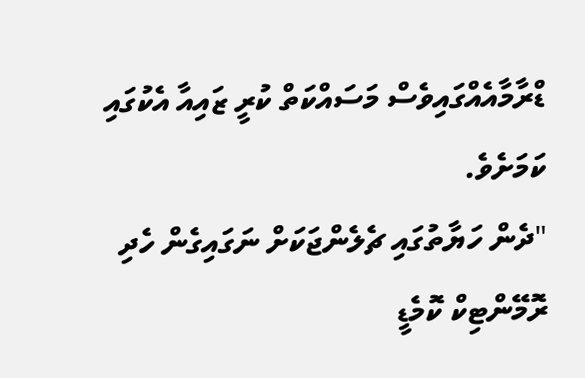ޑްރާމާއެއްގައިވެސް މަސައްކަތް ކުރީ ޒައިއާ އެކުގައި ކަމަށެވެ.
"ދެން ހަޔާތުގައި ޗެލެންޖަކަށް ނަގައިގެން ހެދި ރޮމޭންޓިކް ކޮމެޑީ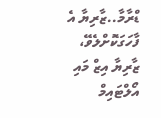ޑްރާމާ..ޒާރިޔާ އެ ފާހަގަކޮށްލެވޭ، ޒާރިޔާ އިޒް މައި އޯލްޓައިމް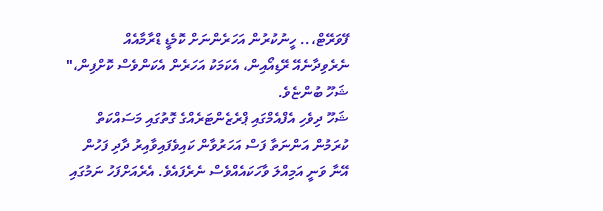ފޭވަރޭޓް،.. ހީނުކުރުން އަހަރެންނަށް ކޮމެޑީ ޑްރާމާއެއް ނެރެވިދާނެއޭ ރޭޑިއޯއިން، އެކަމަކު އަހަރެން އެކަންވެސް ކޮށްފިން،" ޝަހޫ ބުންޏެވެ.
ޝަހޫ ދިވެހި އެފްއެމްގައި ޕްރެޒެންޓަރެއްގެ ގޮތުގައި މަސައްކަތް ކުރަމުން އަންނަތާ ފަސް އަހަރުވާން ކައިވެފައިވާއިރު ދާދި ފަހުން އޭނާ ވަނީ އަމިއްލަ ވާހަކައެއްވެސް ނެރެފައެވެ. އެރެއަށްފަހު ނަމުގައި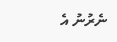ނެރުނު އެ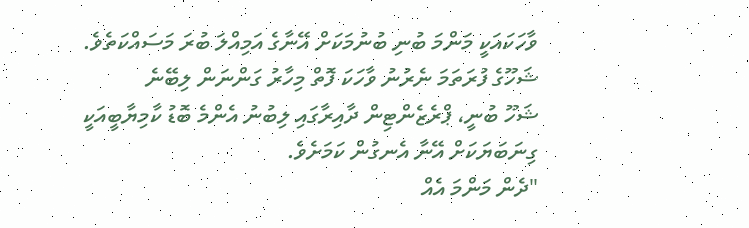ވާހަކައަކީ މަންމަ ބުނި ބުނުމަކަށް އޭނާގެ އަމިއްލަ ބުރަ މަސައްކަތެވެ.
ޝަހޫގެ ފުރަތަމަ ނެރުނު ވާހަކަ ފޮތް މިހާރު ގަންނަން ލިބޭނެ
ޝަހޫ ބުނީ، ޕްރެޒެންޓިން ދާއިރާގައި ލިބުނު އެންމެ ބޮޑު ކާމިޔާބީއަކީ ގިނަބަޔަކަށް އޭނާ އެނގުން ކަމަށެވެ.
"ދެން މަންމަ އެއް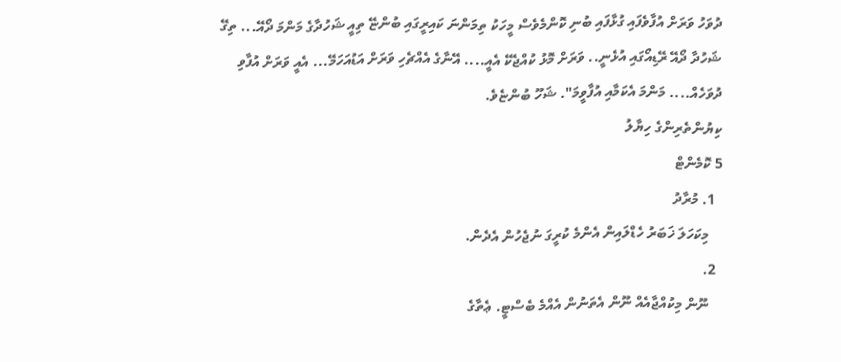ދުވަހު ވަރަށް އުފާވެފައި ގުޅާފައި ބުނި ކޮންމެވެސް މީހަކު ތިމަންނަ ކައިރީގައި ބުންޏޭ ތިއީ ޝަހުދާގެ މަންމަ ދޯއޭ... ތިގޭ ޝަހުދާ ދޯއޭ ރޭޑިއޯގައި އުޅެނީ.. ވަރަށް މޮޅު ކުއްޖެކޭ އެއީ.... އޭނާގެ އެއްޗެހި ވަރަށް އަޑުއަހަމޭ... އެއީ ވަރަށް އުފާވި ދުވަހެއް.... މަންމަ އެކަމާއި އުފާވީމަ". ޝަހޫ ބުންޏެވެ.
ކިޔުންތެރިންގެ ހިޔާލު
5 ކޮމެންޓް
  1. މުރާދު
    މިކަހަލަ ޚަބަރު ހެޑްލައިން އެންމެ ކުރީގަ ނުޖެހުން އެދެން.
  2.
    ނޫން މިކުއްޖާއެއް ނޫން އެތަނުން އެއްމެ ބެސްޓީ. ޢެތާގެ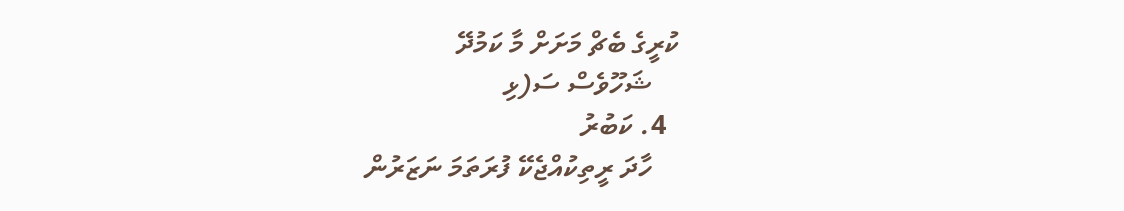ކުރީގެ ބެޗް މަށަށް މާ ކަމުދޭ
    ޝަހޫވެސް ސަ(ޅި
  4. ކަބުރު
    ހާދަ ރީތިކުއްޖެކޭ ފުރަތަމަ ނަޒަރުން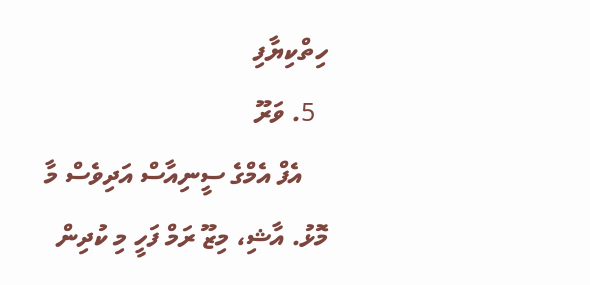ހިތްކިޔާފި
  5. ވަރޫ
    އެފް އެމްގެ ސީނިއާސް އަދިވެސް މާ މޮޅު. އާޝި، މިޒޫ ރަމް ފަހީ މި ކުދިން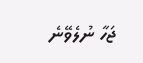ޖަހާ ނުލެވޭނެ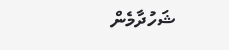ޝަހުދާމެން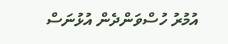އުމުރު ހުސްވަންދެން އުޅުނަސް